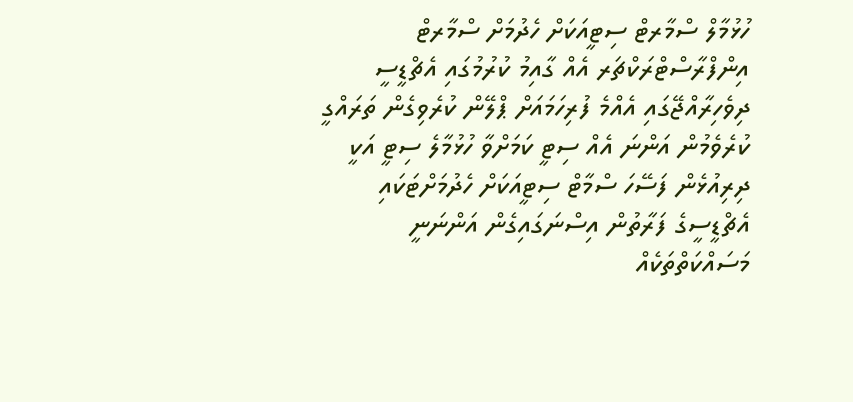ހުޅުމާލް ސްމާރޓް ސިޓީއަކަށް ހެދުމަށް ސްމާރޓް އިންފްރާސްޓްރަކްޗަރ އެއް ގާއިމު ކުރުމުގައި އެޗްޑީސީ
ދިވެހިރާއްޖޭގައި އެއްމެ ފުރިހަމައަށް ޕްލޭން ކުރެވިގެން ތަރައްގީ ކުރެވެމުން އަންނަ އެއް ސިޓީ ކަމަށްވާ ހުޅުމާލެ ސިޓީ އަކީ ދިރިއުޅެން ފަސޭހަ ސްމާޓް ސިޓީއަކަށް ހެދުމަށްޓަކައި އެޗްޑީސީގެ ފަރާތުން އިސްނަގައިގެން އަންނަނީ މަސައްކަތްތަކެއް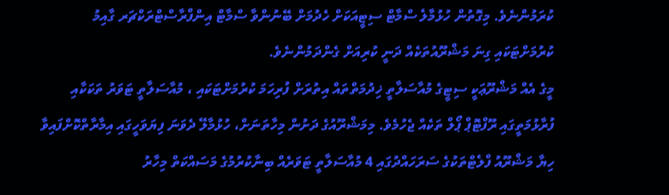ކުރަމުންނެވެ. މިގޮތުން ހުޅުމާލެ ސްމާޓް ސިޓީއަކަށް ހެދުމަށް ބޭނުންވާ ސްމާޓް އިންފްރާސްޓްރަކްޗަރ ގާއިމު ކުރުމަށްޓަކައި ގިނަ މަޝްރޫއުތަކެއް ދަނީ ކުރިއަށް ގެންދަމުންނެވެ.
މީގެ އެއް މަޝްރޫޢަކީ ސިޓީގެ މުއާސަލާތީ ޚިދުމަތްތައް އިތުރަށް ފުރިހަމަ ކުރުމަށްޓަކައި ، މުއާސަލާތީ ޓަވަރު ތަކަކާއި ފުރާޅުމަތީގައި ރޫފްޓޮޕް ޕޯލް ތަކެއް ޖެހުމެވެ. މިމަޝްރޫއުގެ ދަށުން މިހާތަނަށް، ހުޅުމާލޭ ދެވަނަ ފިޔަވަހީގައި އިމާރާތްކޮށްފައިވާ ހިޔާ މަޝްރޫއު ފްލެޓްތަކުގެ ސަރަހައްދުގައި 4 މުއާސަލާތީ ޓަވަރެއް ބިނާކުރުމުގެ މަސައްކަތް މިހާރު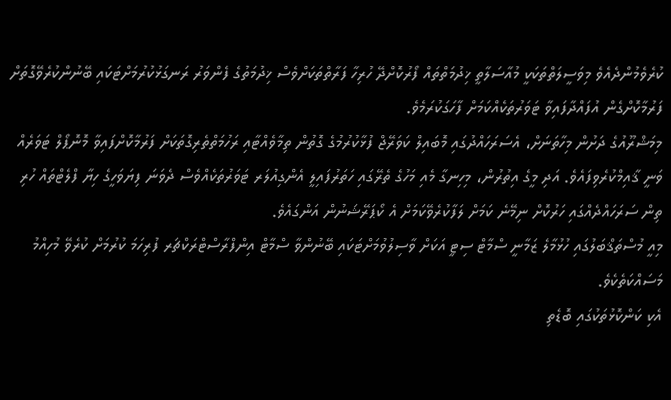ކުރެވެމުންދެއެވެ މިވަސީލަތްތަކަކީ މުއާސަލާތީ ޚިދުމަތްތައް ފޯރުކޮށްދޭ ހުރިހާ ފަރާތްތަކަށްވެސް ޚިދުމަތުގެ ފެންވަރު ރަނގަޅުކުރުމަށްޓަކައި ބޭނުންކުރެވޭގޮތަށް ފަރުމާކޮށްގެން އުފައްދާފައިވާ ޓަވަރުތަކެއްކަމަށް ފާހަގަކުރަމެވެ.
މިމަޝްރޫއުގެ ދަށުން މިހާތަނަށް، އެސަރަހައްދުގައި މޮބައިލް ކަވަރޭޖް ފުޅާކުރުމުގެ ގޮތުން ތިމާވެއްޓާއި ރަހުމަތްތެރިގޮތަކަށް ފަރުމާކޮށްފައިވާ މޮނޮޕޯލް ޓަވަރެއް ވަނީ ޤާއިމްކުރެވިފައެވެ. އަދި މީގެ އިތުރުން، މިހިނގާ މެއި މަހުގެ ތެރޭގައި ހަތަރުފައިލީ އެންގިއުލަރ ޓަވަރުތަކެއްވެސް ދެވަނަ ފިޔަވަހީގެ ހިޔާ ފްލެޓްތައް ހުރި ތިން ސަރަހައްދެއްގައި ހަރުކޮށް ނިމޭނެ ކަމަށް ލަފާކުރެވޭކަމަށް އެ ކޯޕަރޭޝަނުން އަންގައެވެ.
މިއީ މުސްތަޤްބަލުގައި ހުޅުމާލެ ޒަމާނީ ސްމާޓް ސިޓީ އަކަށް ވާސިލުވުމަށްޓަކައި ބޭނުންވާ ސްމާޓް އިންފްރާސްޓްރަކްޗަރ ފުރިހަމަ ކުރުމަށް ކުރެވޭ މުހިއްމު މަސައްކަތެކެވެ.
އެކި ކަންކޮޅުތަކުގައި ބޮޑެތި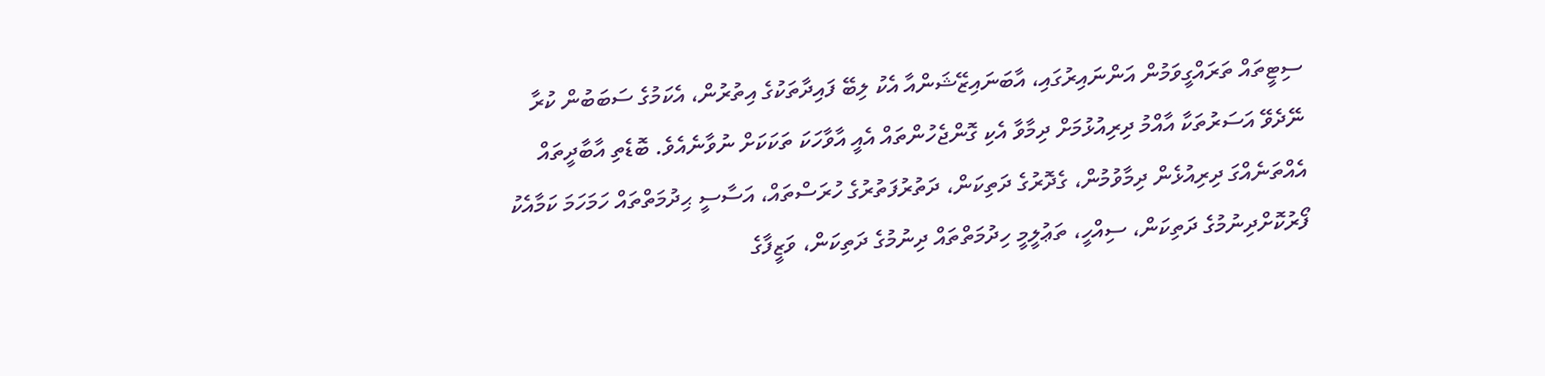ސިޓީތައް ތަރައްގީވަމުން އަންނައިރުގައި، އާބަނައިޒޭޝަންއާ އެކު ލިބޭ ފައިދާތަކުގެ އިތުރުން، އެކަމުގެ ސަބަބުން ކުރާ ނޭދެވޭ އަސަރުތަކާ އާއްމު ދިރިއުޅުމަށް ދިމާވާ އެކި ގޮންޖެހުންތައް އެއީ އާވާހަކަ ތަކަކަށް ނުވާނެއެވެ. ބޮޑެތި އާބާދީތައް އެއްތަނެއްގަ ދިރިއުޅެން ދިމާވުމުން، ގެދޮރުގެ ދަތިކަން، ދަތުރުފަތުރުގެ ހުރަސްތައް، އަސާސީ ޙިދުމަތްތައް ހަމަހަމަ ކަމާއެކު ފޯރުކޮށްދިނުމުގެ ދަތިކަން، ސިއްހީ، ތަޢުލީމީ ހިދުމަތްތައް ދިނުމުގެ ދަތިކަން، ވަޒީފާގެ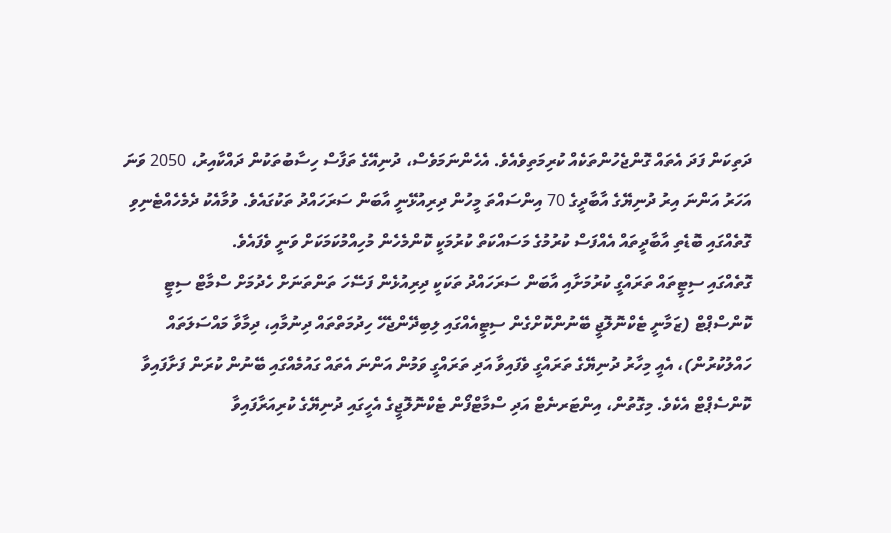ދަތިކަން ފަދަ އެތައް ގޮންޖެހުންތަކެއް ކުރިމަތިވެއެވެ. އެހެންނަމަވެސް، ދުނިއޭގެ ތަފާސް ހިސާބުތަކުން ދައްކާއިރު، 2050 ވަނަ އަހަރު އަންނަ އިރު ދުނިޔޭގެ އާބާދީގެ 70 އިންސައްތަ މީހުން ދިރިއުޅޭނީ އާބަން ސަރަހައްދު ތަކުގައެވެ. ވުމާއެކު ދެމެހެއްޓެނިވި ގޮތެއްގައި ބޮޑެތި އާބާދީތައް އެއްފަސް ކުރުމުގެ މަސައްކަތް ކުރުމަކީ ކޮންމެހެން މުހިއްމުކަމަކަށް ވަނީ ވެފައެވެ.
ގޮތެއްގައި ސިޓީތައް ތަރައްގީ ކުރުމަށާއި އާބަން ސަރަހައްދު ތަކަކީ ދިރިއުޅެން ފަސޭހަ ތަންތަނަށް ހެދުމަށް ސްމާޓް ސިޓީ ކޮންސްޕްޓް (ޒަމާނީ ޓެކްނޮލޮޖީ ބޭނުންކޮށްގެން ސިޓީއެއްގައި ލިބިދޭންޖެހޭ ހިދުމަތްތައް ދިނުމާއި، ދިމާވާ މައްސަލަތައް ހައްލުކުރުން)، އެއީ މިހާރު ދުނިޔޭގެ ތަރައްގީ ވެފައިވާ އަދި ތަރައްގީ ވަމުން އަންނަ އެތައް ގައުމެއްގައި ބޭނުން ކުރަން ފަށާފައިވާ ކޮންސެޕްޓް އެކެވެ. މިގޮތުން، އިންޓަރނެޓް އަދި ސްމާޓްފޯން ޓެކްނޮލޮޖީގެ އެހީގައި ދުނިޔޭގެ ކުރިއަރާފައިވާ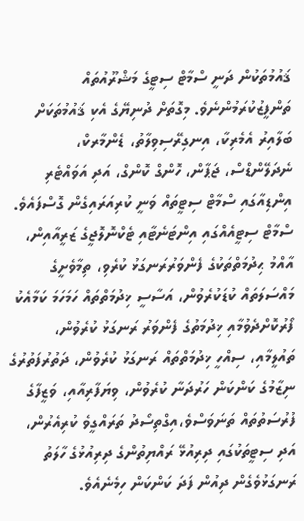ޤައުމުތަކުން ދަނީ ސްމާޓް ސިޓީގެ މަޝްރޫއުތައް ތަންފީޒުކުރަމުންނެވެ. މިގޮތަށް ދުނިޔޭގެ އެކި ޤައުމުތަކަށް ބަލާއިރު އެމެރިކާ، އިނގިރޭސިވިލާތު، ޑެންމާރކް، ނެދަލޭންޑްސް، ޖަޕާން، ހޮންގް ކޮންގް، އަދި އަވައްޓެރި އިންޑިއާގައި ސްމާޓް ސިޓީތައް ވަނީ ކުރިއަރައިގެން ގޮސްފައެވެ. ސްމާޓް ސިޓީއެއްގައި އިންޓަނެޓާއި ޓެކްނޮލޮޖީގެ ޒަރީއާއިން، އާއްމު ޙިދުމަތްތަކުގެ ފެންވަރުރަނގަޅު ކުރެވި، ތިމާވެށީގެ މައްސަލަތައް ކުޑަކުރެވުން، އަސާސީ ޚިދުމަތްތައް ހަމަހަމަ ކަމާއެކު ފޯރުކޮށްދެވުމާއި ޚިދުމަތުގެ ފެންވަރު ރަނގަޅު ކުރެވުން، ތައުލީމާއި، ސިއްހީ ޚިދުމަތްތައް ރަނގަޅު ކުރެވުން، ދަތުރުފަތުރުގެ ނިޒާމުގެ ކަންކަން ހަރުދަނާ ކުރެވުން، ވިޔަފާރިއާއި، ވަޒީފާގެ ފުރުސަތުތައް ތަނަވަސްވެ،އިގްތިސޯދު ތަރައްގީވެ ކުރިއެރުން، އަދި ސިޓީތަކުގައި ދިރިއުޅޭ ރައްޔިތުންގެ ދިރިއުޅުގެ ހާލަތު ރަނގަޅުވެގެން ދިއުން ފަދަ ކަންކަން ހިމެނެއެވެ.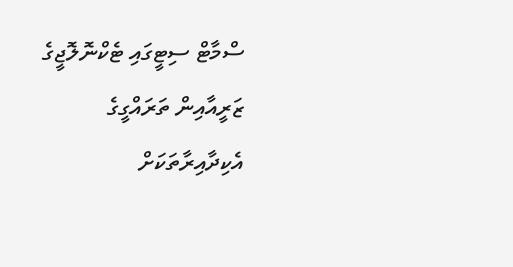ސްމާޓް ސިޓީގައި ޓެކްނޮލޮޖީގެ ޒަރީއާއިން ތަރައްގީގެ އެކިދާއިރާތަކަށް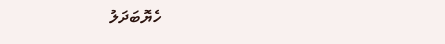ހެޔޮބަދަލު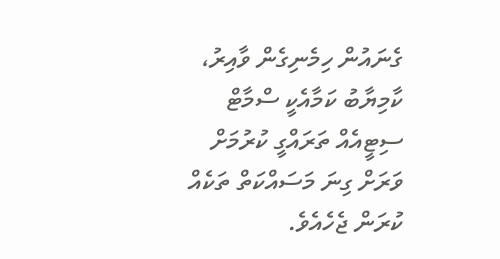ގެނައުން ހިމެނިގެން ވާއިރު، ކާމިޔާބު ކަމާއެކީ ސްމާޓް ސިޓީއެއް ތަރައްގީ ކުރުމަށް ވަރަށް ގިނަ މަސައްކަތް ތަކެއް ކުރަން ޖެހެއެވެ.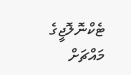ޓެކްނޮލޮޖީގެ މައްޗަށް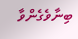ބިނާވެގެންވާ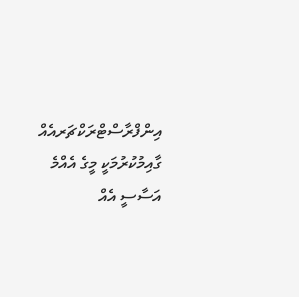އިންފްރާސްޓްރަކްޗަރއެއް ގާއިމުކުރުމަކީ މީގެ އެއްމެ އަސާސީ އެއް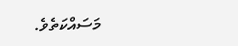މަސައްކަތެވެ.